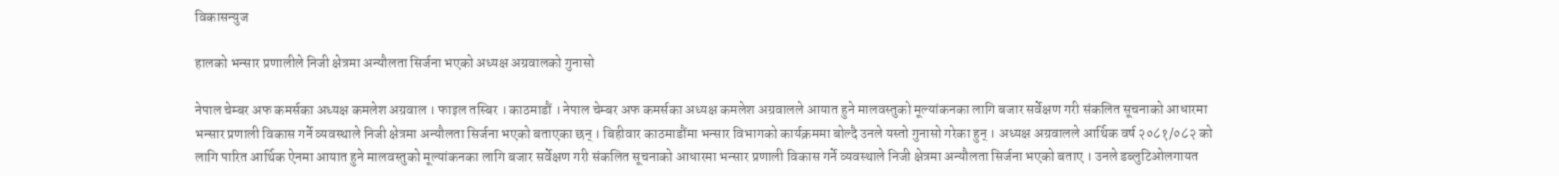विकासन्युज

हालको भन्सार प्रणालीले निजी क्षेत्रमा अन्यौलता सिर्जना भएको अध्यक्ष अग्रवालको गुनासो

नेपाल चेम्बर अफ कमर्सका अध्यक्ष कमलेश अग्रवाल । फाइल तस्बिर । काठमाडौं । नेपाल चेम्बर अफ कमर्सका अध्यक्ष कमलेश अग्रवालले आयात हुने मालवस्तुको मूल्यांकनका लागि बजार सर्वेक्षण गरी संकलित सूचनाको आधारमा भन्सार प्रणाली विकास गर्ने व्यवस्थाले निजी क्षेत्रमा अन्यौलता सिर्जना भएको बताएका छन् । बिहीवार काठमाडौंमा भन्सार विभागको कार्यक्रममा बोल्दै उनले यस्तो गुनासो गरेका हुन् । अध्यक्ष अग्रवालले आर्थिक वर्ष २०८१/०८२ को लागि पारित आर्थिक ऐनमा आयात हुने मालवस्तुको मूल्यांकनका लागि बजार सर्वेक्षण गरी संकलित सूचनाको आधारमा भन्सार प्रणाली विकास गर्ने व्यवस्थाले निजी क्षेत्रमा अन्यौलता सिर्जना भएको बताए । उनले डब्लुटिओलगायत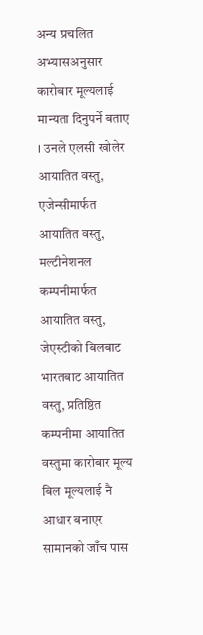अन्य प्रचलित अभ्यासअनुसार कारोबार मूल्यलाई मान्यता दिनुपर्ने बताए । उनले एलसी खोलेर आयातित वस्तु, एजेन्सीमार्फत आयातित वस्तु, मल्टीनेशनल कम्पनीमार्फत आयातित वस्तु, जेएस्टीको बिलबाट भारतबाट आयातित वस्तु, प्रतिष्ठित कम्पनीमा आयातित वस्तुमा कारोबार मूल्य बिल मूल्यलाई नै आधार बनाएर सामानको जाँच पास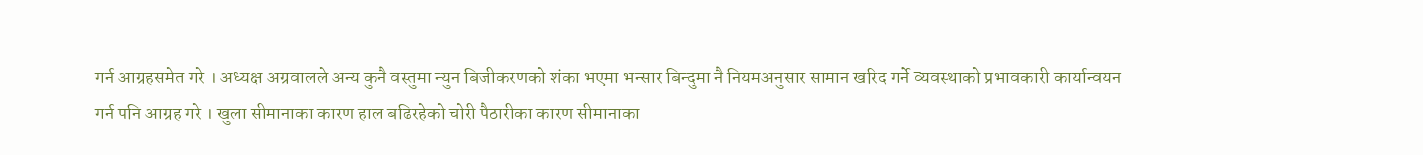गर्न आग्रहसमेत गरे । अध्यक्ष अग्रवालले अन्य कुनै वस्तुमा न्युन बिजीकरणको शंका भएमा भन्सार बिन्दुमा नै नियमअनुसार सामान खरिद गर्ने व्यवस्थाको प्रभावकारी कार्यान्वयन गर्न पनि आग्रह गरे । खुला सीमानाका कारण हाल बढिरहेको चोरी पैठारीका कारण सीमानाका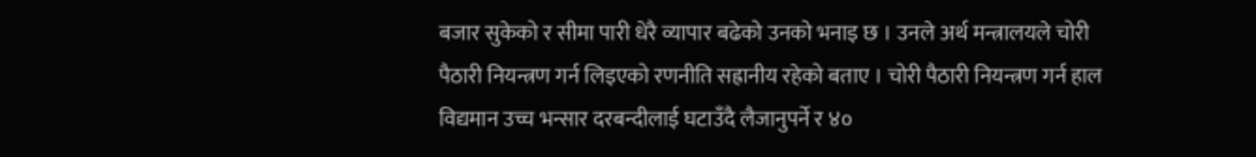बजार सुकेको र सीमा पारी धेरै व्यापार बढेको उनको भनाइ छ । उनले अर्थ मन्त्रालयले चोरी पैठारी नियन्त्रण गर्न लिइएको रणनीति सह्रानीय रहेको बताए । चोरी पैठारी नियन्त्रण गर्न हाल विद्यमान उच्च भन्सार दरबन्दीलाई घटाउँदै लैजानुपर्ने र ४०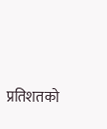प्रतिशतको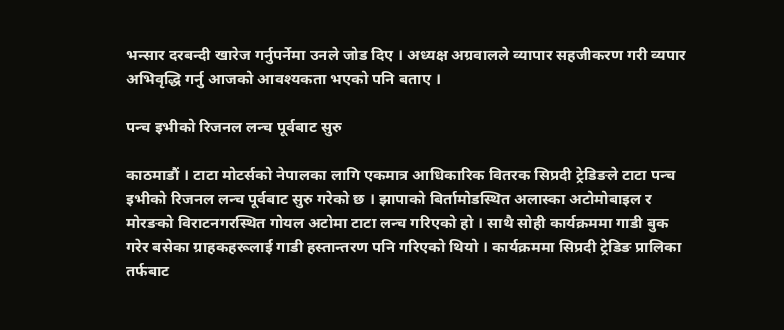भन्सार दरबन्दी खारेज गर्नुपर्नेमा उनले जोड दिए । अध्यक्ष अग्रवालले व्यापार सहजीकरण गरी व्यपार अभिवृद्धि गर्नु आजको आवश्यकता भएको पनि बताए ।

पन्च इभीको रिजनल लन्च पूर्वबाट सुरु

काठमाडौं । टाटा मोटर्सको नेपालका लागि एकमात्र आधिकारिक वितरक सिप्रदी ट्रेडिङले टाटा पन्च इभीको रिजनल लन्च पूर्वबाट सुरु गरेको छ । झापाको बिर्तामोडस्थित अलास्का अटोमोबाइल र मोरङको विराटनगरस्थित गोयल अटोमा टाटा लन्च गरिएको हो । साथै सोही कार्यक्रममा गाडी बुक गरेर बसेका ग्राहकहरूलाई गाडी हस्तान्तरण पनि गरिएको थियो । कार्यक्रममा सिप्रदी ट्रेडिङ प्रालिका तर्फबाट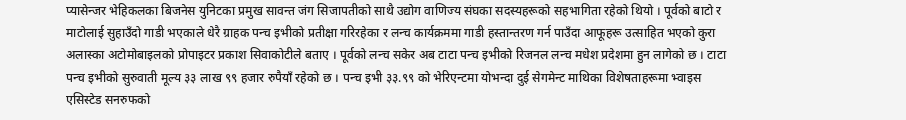प्यासेन्जर भेहिकलका बिजनेस युनिटका प्रमुख सावन्त जंग सिजापतीको साथै उद्योग वाणिज्य संघका सदस्यहरूको सहभागिता रहेको थियो । पूर्वको बाटो र माटोलाई सुहाउँदो गाडी भएकाले धेरै ग्राहक पन्च इभीको प्रतीक्षा गरिरहेका र लन्च कार्यक्रममा गाडी हस्तान्तरण गर्न पाउँदा आफूहरू उत्साहित भएको कुरा अलास्का अटोमोबाइलको प्रोपाइटर प्रकाश सिवाकोटीले बताए । पूर्वको लन्च सकेर अब टाटा पन्च इभीको रिजनल लन्च मधेश प्रदेशमा हुन लागेको छ । टाटा पन्च इभीको सुरुवाती मूल्य ३३ लाख ९९ हजार रुपैयाँ रहेको छ । पन्च इभी ३३.९९ को भेरिएन्टमा योभन्दा दुई सेगमेन्ट माथिका विशेषताहरूमा भ्वाइस एसिस्टेड सनरुफको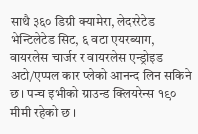साथै ३६० डिग्री क्यामेरा, लेदररेटेड भेन्टिलेटेड सिट, ६ वटा एयरब्याग, वायरलेस चार्जर र वायरलेस एन्ड्रोइड अटो/एप्पल कार प्लेको आनन्द लिन सकिने छ। पन्च इभीको ग्राउन्ड क्लियरेन्स १९० मीमी रहेको छ ।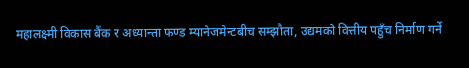महालक्ष्मी विकास बैंक र अध्यान्ता फण्ड म्यानेजमेन्टबीच सम्झौता, उद्यमको वित्तीय पहुँच निर्माण गर्ने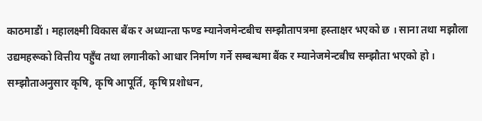काठमाडौं । महालक्ष्मी विकास बैंक र अध्यान्ता फण्ड म्यानेजमेन्टबीच सम्झौतापत्रमा हस्ताक्षर भएको छ । साना तथा मझौला उद्यमहरूको वित्तीय पहुँच तथा लगानीको आधार निर्माण गर्ने सम्बन्धमा बैंक र म्यानेजमेन्टबीच सम्झौता भएको हो । सम्झौताअनुसार कृषि, कृषि आपूर्ति, कृषि प्रशोधन,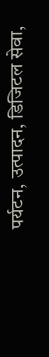पर्यटन, उत्पादन, डिजिटल सेवा,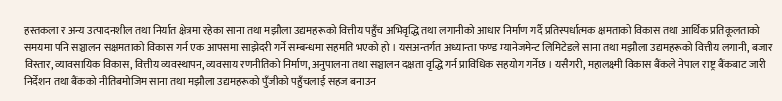हस्तकला र अन्य उत्पादनशील तथा निर्यात क्षेत्रमा रहेका साना तथा मझौला उद्यमहरूको वित्तीय पहुँच अभिवृद्धि तथा लगानीको आधार निर्माण गर्दै प्रतिस्पर्धात्मक क्षमताको विकास तथा आर्थिक प्रतिकूलताको समयमा पनि सञ्चालन सक्षमताको विकास गर्न एक आपसमा साझेदरी गर्ने सम्बन्धमा सहमति भएको हो । यसअन्तर्गत अध्यान्ता फण्ड म्यानेजमेन्ट लिमिटेडले साना तथा मझौला उद्यमहरूको वित्तीय लगानी, बजार विस्तार, व्यावसायिक विकास, वित्तीय व्यवस्थापन, व्यवसाय रणनीतिको निर्माण, अनुपालना तथा सञ्चालन दक्षता वृद्धि गर्न प्राविधिक सहयोग गर्नेछ । यसैगरी, महालक्ष्मी विकास बैंकले नेपाल राष्ट्र बैंकबाट जारी निर्देशन तथा बैंकको नीतिबमोजिम साना तथा मझौला उद्यमहरूको पुँजीको पहुँचलाई सहज बनाउन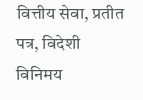वित्तीय सेवा, प्रतीत पत्र, विदेशी विनिमय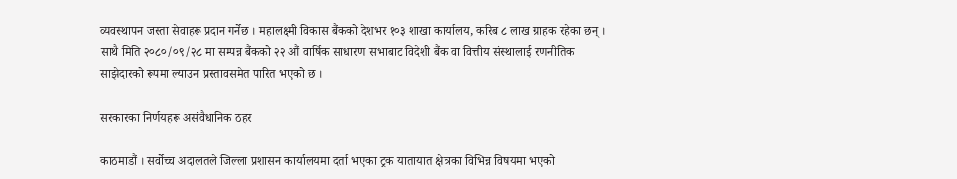व्यवस्थापन जस्ता सेवाहरू प्रदान गर्नेछ । महालक्ष्मी विकास बैंकको देशभर १०३ शाखा कार्यालय, करिब ८ लाख ग्राहक रहेका छन् । साथै मिति २०८०/०९/२८ मा सम्पन्न बैंकको २२ औं वार्षिक साधारण सभाबाट विदेशी बैंक वा वित्तीय संस्थालाई रणनीतिक साझेदारको रूपमा ल्याउन प्रस्तावसमेत पारित भएको छ ।

सरकारका निर्णयहरू असंवैधानिक ठहर

काठमाडौं । सर्वोच्च अदालतले जिल्ला प्रशासन कार्यालयमा दर्ता भएका ट्रक यातायात क्षेत्रका विभिन्न विषयमा भएको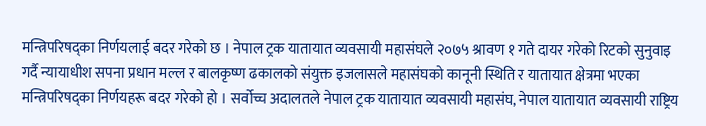मन्त्रिपरिषद्का निर्णयलाई बदर गरेको छ । नेपाल ट्रक यातायात व्यवसायी महासंघले २०७५ श्रावण १ गते दायर गरेको रिटको सुनुवाइ गर्दै न्यायाधीश सपना प्रधान मल्ल र बालकृष्ण ढकालको संयुक्त इजलासले महासंघको कानूनी स्थिति र यातायात क्षेत्रमा भएका मन्त्रिपरिषद्का निर्णयहरू बदर गरेको हो । सर्वोच्च अदालतले नेपाल ट्रक यातायात व्यवसायी महासंघ, नेपाल यातायात व्यवसायी राष्ट्रिय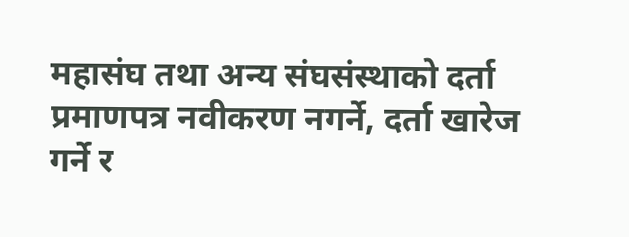महासंघ तथा अन्य संघसंस्थाको दर्ता प्रमाणपत्र नवीकरण नगर्ने, दर्ता खारेज गर्ने र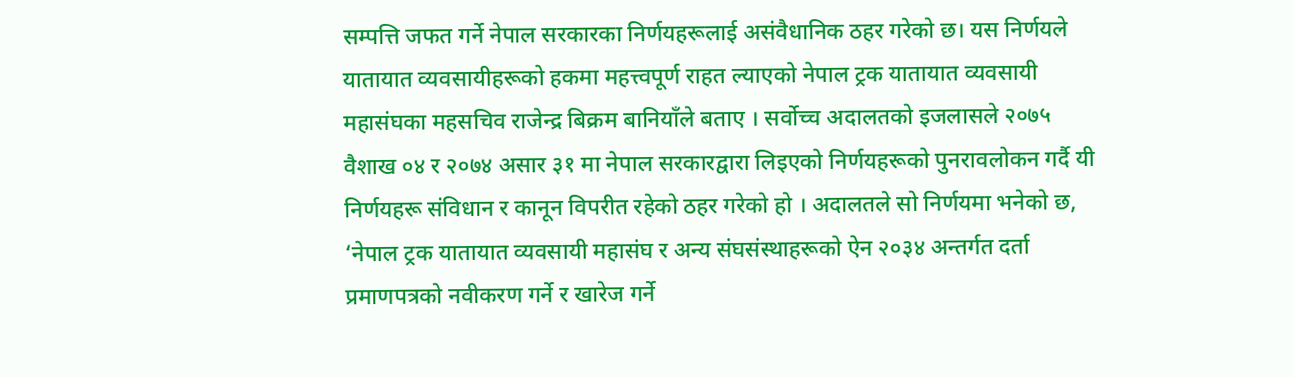सम्पत्ति जफत गर्ने नेपाल सरकारका निर्णयहरूलाई असंवैधानिक ठहर गरेको छ। यस निर्णयले यातायात व्यवसायीहरूको हकमा महत्त्वपूर्ण राहत ल्याएको नेपाल ट्रक यातायात व्यवसायी महासंघका महसचिव राजेन्द्र बिक्रम बानियाँले बताए । सर्वोच्च अदालतको इजलासले २०७५ वैशाख ०४ र २०७४ असार ३१ मा नेपाल सरकारद्वारा लिइएको निर्णयहरूको पुनरावलोकन गर्दै यी निर्णयहरू संविधान र कानून विपरीत रहेको ठहर गरेको हो । अदालतले सो निर्णयमा भनेको छ, ‘नेपाल ट्रक यातायात व्यवसायी महासंघ र अन्य संघसंस्थाहरूको ऐन २०३४ अन्तर्गत दर्ता प्रमाणपत्रको नवीकरण गर्ने र खारेज गर्ने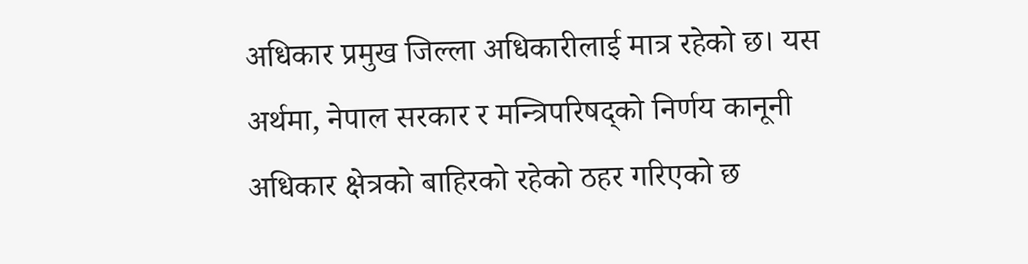अधिकार प्रमुख जिल्ला अधिकारीलाई मात्र रहेको छ। यस अर्थमा, नेपाल सरकार र मन्त्रिपरिषद्को निर्णय कानूनी अधिकार क्षेत्रको बाहिरको रहेको ठहर गरिएको छ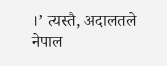।’ त्यस्तै, अदालतले नेपाल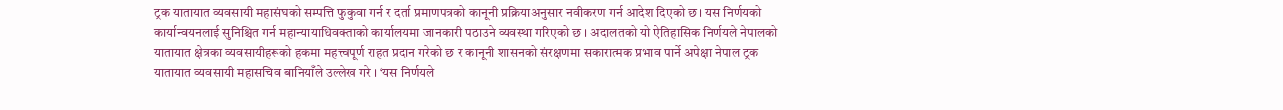ट्रक यातायात व्यवसायी महासंघको सम्पत्ति फुकुवा गर्न र दर्ता प्रमाणपत्रको कानूनी प्रक्रियाअनुसार नवीकरण गर्न आदेश दिएको छ। यस निर्णयको कार्यान्वयनलाई सुनिश्चित गर्न महान्यायाधिवक्ताको कार्यालयमा जानकारी पठाउने व्यवस्था गरिएको छ । अदालतको यो ऐतिहासिक निर्णयले नेपालको यातायात क्षेत्रका व्यवसायीहरूको हकमा महत्त्वपूर्ण राहत प्रदान गरेको छ र कानूनी शासनको संरक्षणमा सकारात्मक प्रभाव पार्ने अपेक्षा नेपाल ट्रक यातायात व्यवसायी महासचिव बानियाँले उल्लेख गरे । ‘यस निर्णयले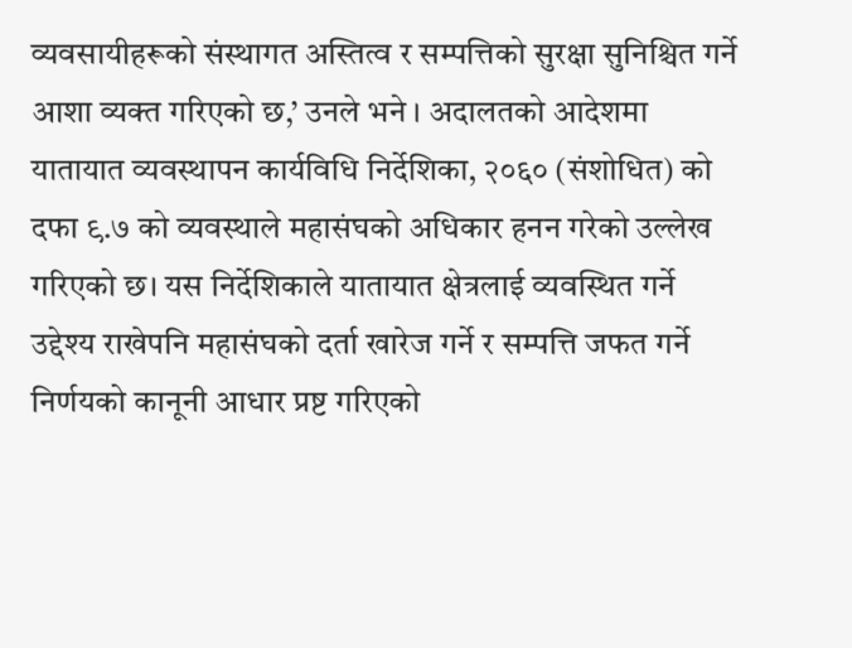व्यवसायीहरूको संस्थागत अस्तित्व र सम्पत्तिको सुरक्षा सुनिश्चित गर्ने आशा व्यक्त गरिएको छ,’ उनले भने । अदालतको आदेशमा यातायात व्यवस्थापन कार्यविधि निर्देशिका, २०६० (संशोधित) को दफा ९.७ को व्यवस्थाले महासंघको अधिकार हनन गरेको उल्लेख गरिएको छ। यस निर्देशिकाले यातायात क्षेत्रलाई व्यवस्थित गर्ने उद्देश्य राखेपनि महासंघको दर्ता खारेज गर्ने र सम्पत्ति जफत गर्ने निर्णयको कानूनी आधार प्रष्ट गरिएको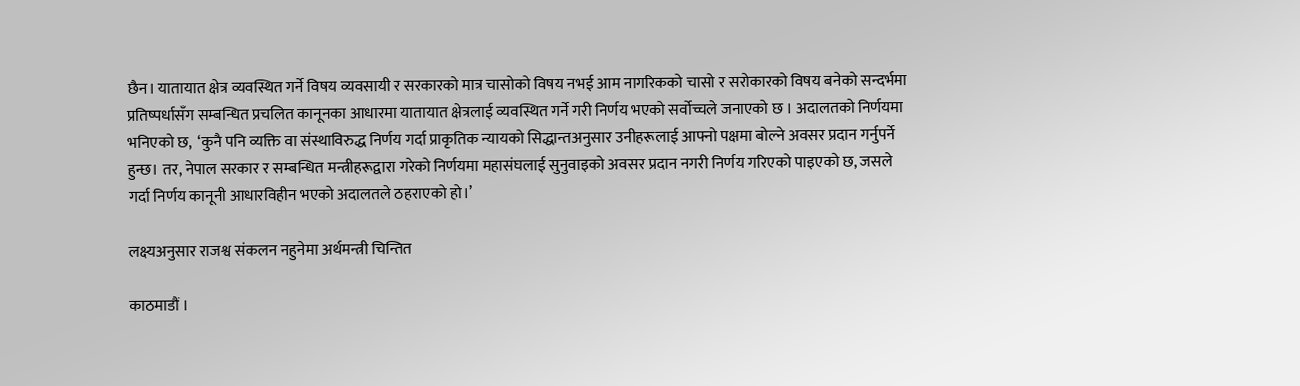छैन। यातायात क्षेत्र व्यवस्थित गर्ने विषय व्यवसायी र सरकारको मात्र चासोको विषय नभई आम नागरिकको चासो र सरोकारको विषय बनेको सन्दर्भमा प्रतिष्‍पर्धासँग सम्बन्धित प्रचलित कानूनका आधारमा यातायात क्षेत्रलाई व्यवस्थित गर्ने गरी निर्णय भएको सर्वोच्चले जनाएको छ । अदालतको निर्णयमा भनिएको छ,  ‘कुनै पनि व्यक्ति वा संस्थाविरुद्ध निर्णय गर्दा प्राकृतिक न्यायको सिद्धान्तअनुसार उनीहरूलाई आफ्नो पक्षमा बोल्ने अवसर प्रदान गर्नुपर्ने हुन्छ। तर, नेपाल सरकार र सम्बन्धित मन्त्रीहरूद्वारा गरेको निर्णयमा महासंघलाई सुनुवाइको अवसर प्रदान नगरी निर्णय गरिएको पाइएको छ, जसले गर्दा निर्णय कानूनी आधारविहीन भएको अदालतले ठहराएको हो।’

लक्ष्यअनुसार राजश्व संकलन नहुनेमा अर्थमन्त्री चिन्तित

काठमाडौं ।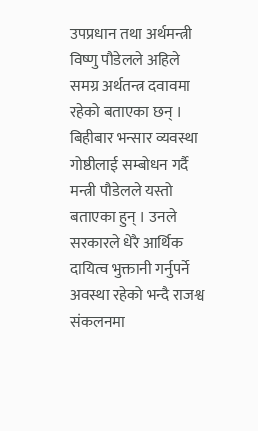उपप्रधान तथा अर्थमन्त्री विष्णु पौडेलले अहिले समग्र अर्थतन्त्र दवावमा रहेको बताएका छन् । बिहीबार भन्सार व्यवस्था गोष्ठीलाई सम्बोधन गर्दै मन्त्री पौडेलले यस्तो बताएका हुन् । उनले सरकारले धेरै आर्थिक दायित्व भुक्तानी गर्नुपर्ने अवस्था रहेको भन्दै राजश्व संकलनमा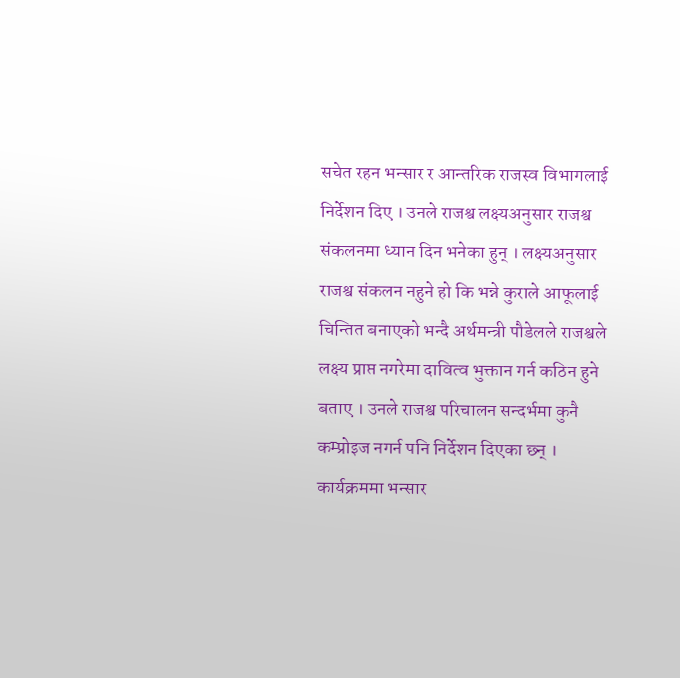सचेत रहन भन्सार र आन्तरिक राजस्व विभागलाई निर्देशन दिए । उनले राजश्व लक्ष्यअनुसार राजश्व संकलनमा ध्यान दिन भनेका हुन् । लक्ष्यअनुसार राजश्व संकलन नहुने हो कि भन्ने कुराले आफूलाई चिन्तित बनाएको भन्दै अर्थमन्त्री पौडेलले राजश्वले लक्ष्य प्राप्त नगरेमा दावित्व भुक्तान गर्न कठिन हुने बताए । उनले राजश्व परिचालन सन्दर्भमा कुनै कम्प्रोइज नगर्न पनि निर्देशन दिएका छ्न् । कार्यक्रममा भन्सार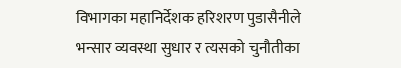विभागका महानिर्देशक हरिशरण पुडासैनीले भन्सार व्यवस्था सुधार र त्यसको चुनौतीका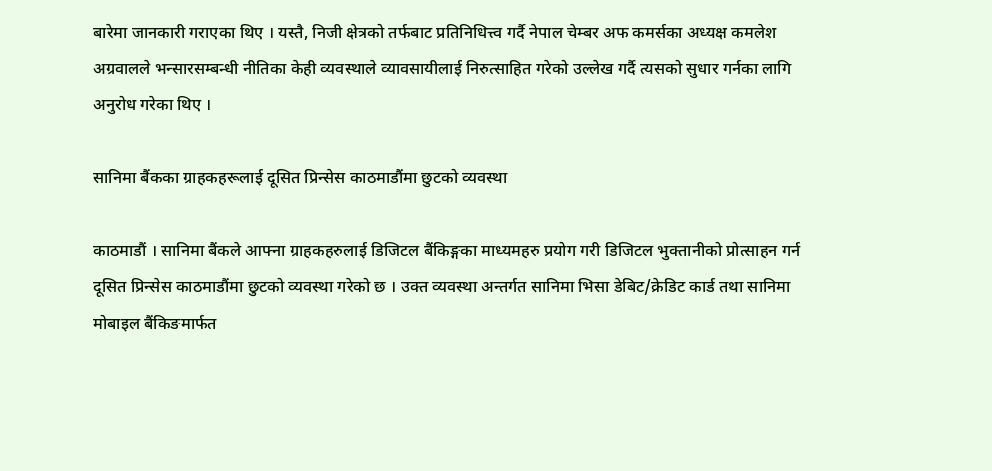बारेमा जानकारी गराएका थिए । यस्तै, निजी क्षेत्रको तर्फबाट प्रतिनिधित्त्व गर्दै नेपाल चेम्बर अफ कमर्सका अध्यक्ष कमलेश अग्रवालले भन्सारसम्बन्धी नीतिका केही व्यवस्थाले व्यावसायीलाई निरुत्साहित गरेको उल्लेख गर्दै त्यसको सुधार गर्नका लागि अनुरोध गरेका थिए ।

सानिमा बैंकका ग्राहकहरूलाई दूसित प्रिन्सेस काठमाडौंमा छुटको व्यवस्था

काठमाडौं । सानिमा बैंकले आफ्ना ग्राहकहरुलाई डिजिटल बैंकिङ्गका माध्यमहरु प्रयोग गरी डिजिटल भुक्तानीको प्रोत्साहन गर्न दूसित प्रिन्सेस काठमाडौंमा छुटको व्यवस्था गरेको छ । उक्त व्यवस्था अन्तर्गत सानिमा भिसा डेबिट/क्रेडिट कार्ड तथा सानिमा मोबाइल बैंकिङमार्फत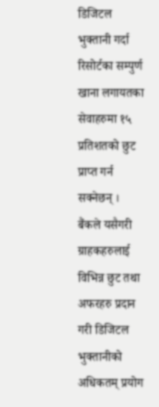डिजिटल भुक्तानी गर्दा रिसोर्टका सम्पुर्ण खाना लगायतका सेवाहरुमा १५ प्रतिशतको छुट प्राप्त गर्न सक्नेछन् । बैंकले यसैगरी ग्राहकहरुलाई विभिन्न छुट तथा अफरहरु प्रदान गरी डिजिटल भुक्तानीको अधिकतम् प्रयोग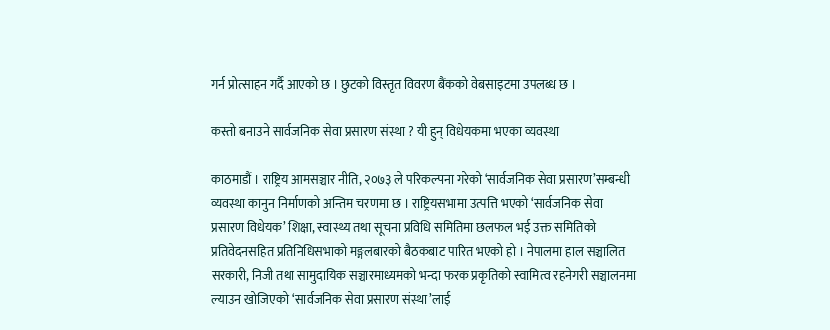गर्न प्रोत्साहन गर्दै आएको छ । छुटको विस्तृत विवरण बैंकको वेबसाइटमा उपलब्ध छ ।

कस्तो बनाउने सार्वजनिक सेवा प्रसारण संस्था ? यी हुन् विधेयकमा भएका व्यवस्था

काठमाडौं । राष्ट्रिय आमसञ्चार नीति, २०७३ ले परिकल्पना गरेको ‘सार्वजनिक सेवा प्रसारण’सम्बन्धी व्यवस्था कानुन निर्माणको अन्तिम चरणमा छ । राष्ट्रियसभामा उत्पत्ति भएको ‘सार्वजनिक सेवा प्रसारण विधेयक’ शिक्षा, स्वास्थ्य तथा सूचना प्रविधि समितिमा छलफल भई उक्त समितिको प्रतिवेदनसहित प्रतिनिधिसभाको मङ्गलबारको बैठकबाट पारित भएको हो । नेपालमा हाल सञ्चालित सरकारी, निजी तथा सामुदायिक सञ्चारमाध्यमको भन्दा फरक प्रकृतिको स्वामित्व रहनेगरी सञ्चालनमा ल्याउन खोजिएको ‘सार्वजनिक सेवा प्रसारण संस्था’लाई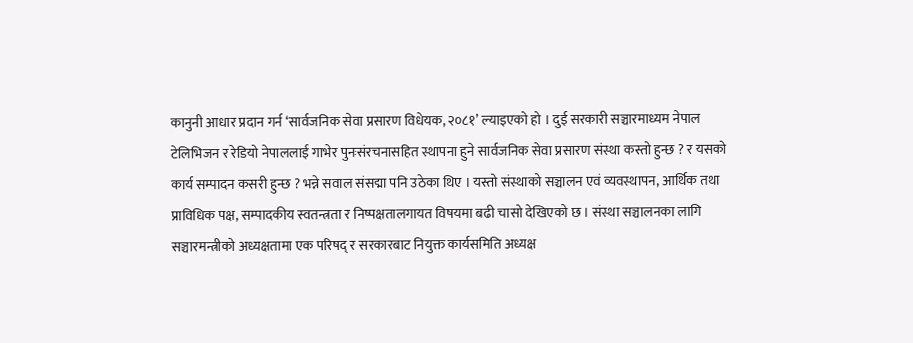कानुनी आधार प्रदान गर्न ‘सार्वजनिक सेवा प्रसारण विधेयक, २०८१’ ल्याइएको हो । दुई सरकारी सञ्चारमाध्यम नेपाल टेलिभिजन र रेडियो नेपाललाई गाभेर पुनःसंरचनासहित स्थापना हुने सार्वजनिक सेवा प्रसारण संस्था कस्तो हुन्छ ? र यसको कार्य सम्पादन कसरी हुन्छ ? भन्ने सवाल संसद्मा पनि उठेका थिए । यस्तो संस्थाको सञ्चालन एवं व्यवस्थापन, आर्थिक तथा प्राविधिक पक्ष, सम्पादकीय स्वतन्त्रता र निष्पक्षतालगायत विषयमा बढी चासो देखिएको छ । संस्था सञ्चालनका लागि सञ्चारमन्त्रीको अध्यक्षतामा एक परिषद् र सरकारबाट नियुक्त कार्यसमिति अध्यक्ष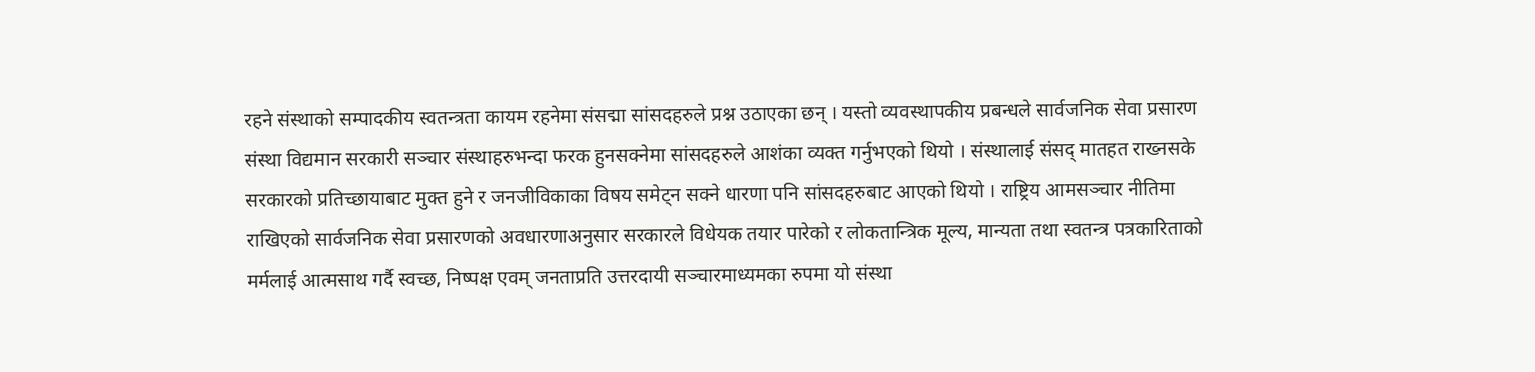रहने संस्थाको सम्पादकीय स्वतन्त्रता कायम रहनेमा संसद्मा सांसदहरुले प्रश्न उठाएका छन् । यस्तो व्यवस्थापकीय प्रबन्धले सार्वजनिक सेवा प्रसारण संस्था विद्यमान सरकारी सञ्चार संस्थाहरुभन्दा फरक हुनसक्नेमा सांसदहरुले आशंका व्यक्त गर्नुभएको थियो । संस्थालाई संसद् मातहत राख्नसके सरकारको प्रतिच्छायाबाट मुक्त हुने र जनजीविकाका विषय समेट्न सक्ने धारणा पनि सांसदहरुबाट आएको थियो । राष्ट्रिय आमसञ्चार नीतिमा राखिएको सार्वजनिक सेवा प्रसारणको अवधारणाअनुसार सरकारले विधेयक तयार पारेको र लोकतान्त्रिक मूल्य, मान्यता तथा स्वतन्त्र पत्रकारिताको मर्मलाई आत्मसाथ गर्दै स्वच्छ, निष्पक्ष एवम् जनताप्रति उत्तरदायी सञ्चारमाध्यमका रुपमा यो संस्था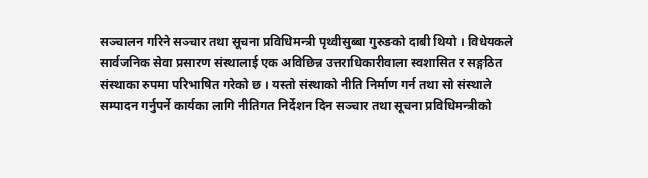सञ्चालन गरिने सञ्चार तथा सूचना प्रविधिमन्त्री पृथ्वीसुब्बा गुरुङको दाबी थियो । विधेयकले सार्वजनिक सेवा प्रसारण संस्थालाई एक अविछिन्न उत्तराधिकारीवाला स्वशासित र सङ्गठित संस्थाका रुपमा परिभाषित गरेको छ । यस्तो संस्थाको नीति निर्माण गर्न तथा सो संस्थाले सम्पादन गर्नुपर्ने कार्यका लागि नीतिगत निर्देशन दिन सञ्चार तथा सूचना प्रविधिमन्त्रीको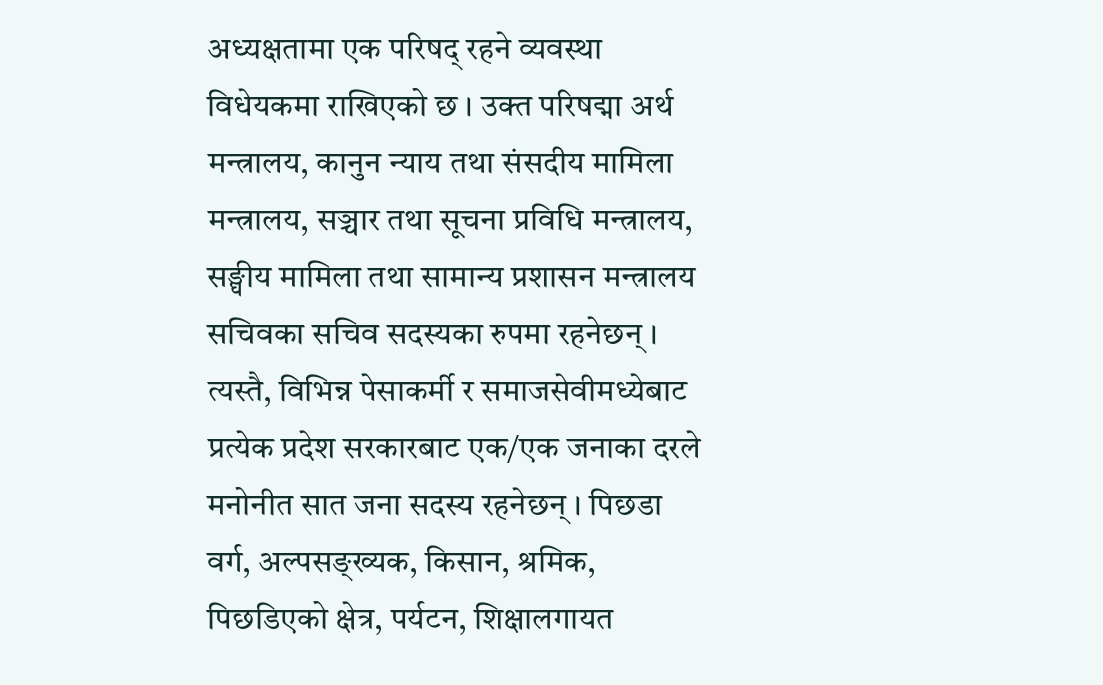अध्यक्षतामा एक परिषद् रहने व्यवस्था विधेयकमा राखिएको छ । उक्त परिषद्मा अर्थ मन्त्रालय, कानुन न्याय तथा संसदीय मामिला मन्त्रालय, सञ्चार तथा सूचना प्रविधि मन्त्रालय, सङ्घीय मामिला तथा सामान्य प्रशासन मन्त्रालय सचिवका सचिव सदस्यका रुपमा रहनेछन् । त्यस्तै, विभिन्न पेसाकर्मी र समाजसेवीमध्येबाट प्रत्येक प्रदेश सरकारबाट एक/एक जनाका दरले मनोनीत सात जना सदस्य रहनेछन् । पिछडा वर्ग, अल्पसङ्ख्यक, किसान, श्रमिक, पिछडिएको क्षेत्र, पर्यटन, शिक्षालगायत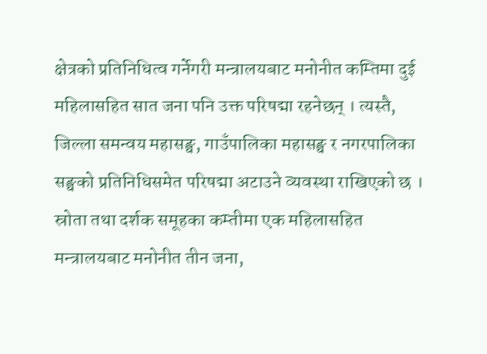क्षेत्रको प्रतिनिधित्व गर्नेगरी मन्त्रालयबाट मनोनीत कम्तिमा दुई महिलासहित सात जना पनि उक्त परिषद्मा रहनेछन् । त्यस्तै, जिल्ला समन्वय महासङ्घ, गाउँपालिका महासङ्घ र नगरपालिका सङ्घको प्रतिनिधिसमेत परिषद्मा अटाउने व्यवस्था राखिएको छ । स्रोता तथा दर्शक समूहका कम्तीमा एक महिलासहित मन्त्रालयबाट मनोनीत तीन जना,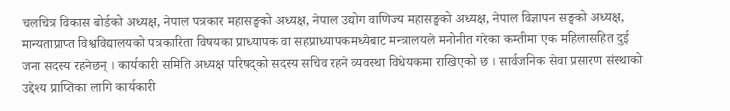चलचित्र विकास बोर्डको अध्यक्ष, नेपाल पत्रकार महासङ्घको अध्यक्ष, नेपाल उद्योग वाणिज्य महासङ्घको अध्यक्ष, नेपाल विज्ञापन सङ्घको अध्यक्ष, मान्यताप्राप्त विश्वविद्यालयको पत्रकारिता विषयका प्राध्यापक वा सहप्राध्यापकमध्येबाट मन्त्रालयले मनोनीत गरेका कम्तीमा एक महिलासहित दुई जना सदस्य रहनेछन् । कार्यकारी समिति अध्यक्ष परिषद्को सदस्य सचिव रहने व्यवस्था विधेयकमा राखिएको छ । सार्वजनिक सेवा प्रसारण संस्थाको उद्देश्य प्राप्तिका लागि कार्यकारी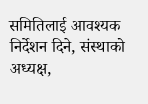समितिलाई आवश्यक निर्देशन दिने, संस्थाको अध्यक्ष,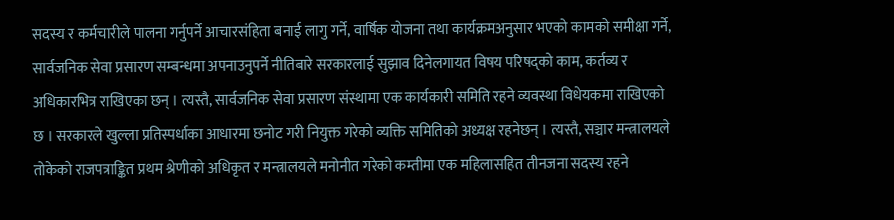सदस्य र कर्मचारीले पालना गर्नुपर्ने आचारसंहिता बनाई लागु गर्ने, वार्षिक योजना तथा कार्यक्रमअनुसार भएको कामको समीक्षा गर्ने, सार्वजनिक सेवा प्रसारण सम्बन्धमा अपनाउनुपर्ने नीतिबारे सरकारलाई सुझाव दिनेलगायत विषय परिषद्को काम, कर्तव्य र अधिकारभित्र राखिएका छन् । त्यस्तै, सार्वजनिक सेवा प्रसारण संस्थामा एक कार्यकारी समिति रहने व्यवस्था विधेयकमा राखिएको छ । सरकारले खुल्ला प्रतिस्पर्धाका आधारमा छनोट गरी नियुक्त गरेको व्यक्ति समितिको अध्यक्ष रहनेछन् । त्यस्तै, सञ्चार मन्त्रालयले तोकेको राजपत्राङ्कित प्रथम श्रेणीको अधिकृत र मन्त्रालयले मनोनीत गरेको कम्तीमा एक महिलासहित तीनजना सदस्य रहने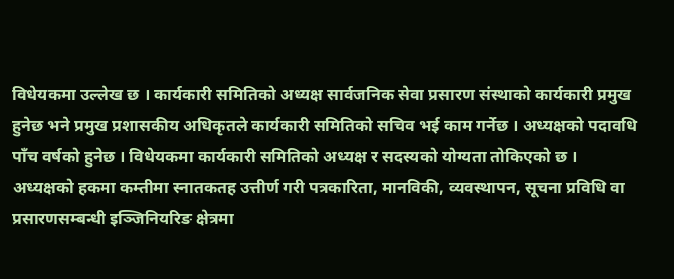विधेयकमा उल्लेख छ । कार्यकारी समितिको अध्यक्ष सार्वजनिक सेवा प्रसारण संस्थाको कार्यकारी प्रमुख हुनेछ भने प्रमुख प्रशासकीय अधिकृतले कार्यकारी समितिको सचिव भई काम गर्नेछ । अध्यक्षको पदावधि पाँच वर्षको हुनेछ । विधेयकमा कार्यकारी समितिको अध्यक्ष र सदस्यको योग्यता तोकिएको छ । अध्यक्षको हकमा कम्तीमा स्नातकतह उत्तीर्ण गरी पत्रकारिता, मानविकी, व्यवस्थापन, सूचना प्रविधि वा प्रसारणसम्बन्धी इञ्जिनियरिङ क्षेत्रमा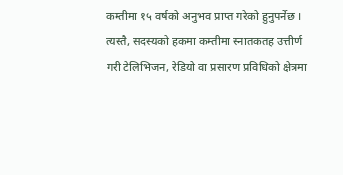कम्तीमा १५ वर्षको अनुभव प्राप्त गरेको हुनुपर्नेछ । त्यस्तै, सदस्यको हकमा कम्तीमा स्नातकतह उत्तीर्ण गरी टेलिभिजन, रेडियो वा प्रसारण प्रविधिको क्षेत्रमा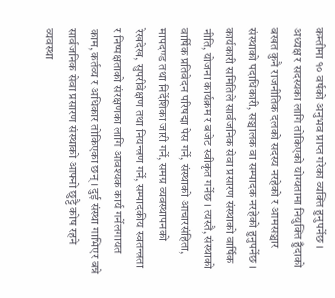कम्तीमा १० वर्षको अनुभव प्राप्त गरेका व्यक्ति हुनुपर्नेछ । अध्यक्ष र सदस्यका लागि तोकिएको योग्यतामा नियुक्ति हुँदाको बखत कुनै राजनीतिक दलको सदस्य नरहेको र आमसञ्चार संस्थाको पदाधिकारी, सञ्चालक वा सम्पादक नरहेको हुनुपर्नेछ । कार्यकारी समितिले सार्वजनिक सेवा प्रसारण संस्थाको वार्षिक नीति, योजना कार्यक्रम र बजेट स्वीकृत गर्नेछ । त्यस्तै, संस्थाको वार्षिक प्रतिवेदन परिषद्मा पेस गर्ने, संस्थाको आचारसंहिता, मापदण्ड तथा निर्देशिका जारी गर्ने, समग्र व्यवस्थापनको रेखदेख, सुपरीवेक्षण तथा नियन्त्रण गर्ने, सम्पादकीय स्वतन्त्रता र निष्पक्षताको संरक्षणका लागि आवश्यक कार्य गर्नेलगायत काम, कर्तव्य र अधिकार तोकिएका छन् । दुई संस्था गाभिएर बन्ने सार्वजनिक सेवा प्रसारण संस्थाको आफ्नो छुट्टै कोष रहने व्यवस्था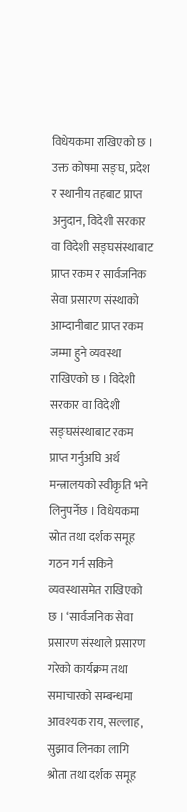विधेयकमा राखिएको छ । उक्त कोषमा सङ्घ, प्रदेश र स्थानीय तहबाट प्राप्त अनुदान, विदेशी सरकार वा विदेशी सङ्घसंस्थाबाट प्राप्त रकम र सार्वजनिक सेवा प्रसारण संस्थाको आम्दानीबाट प्राप्त रकम जम्मा हुने व्यवस्था राखिएको छ । विदेशी सरकार वा विदेशी सङ्घसंस्थाबाट रकम प्राप्त गर्नुअघि अर्थ मन्त्रालयको स्वीकृति भने लिनुपर्नेछ । विधेयकमा स्रोत तथा दर्शक समूह गठन गर्न सकिने व्यवस्थासमेत राखिएको छ । ‘सार्वजनिक सेवा प्रसारण संस्थाले प्रसारण गरेको कार्यक्रम तथा समाचारको सम्बन्धमा आवश्यक राय, सल्लाह, सुझाव लिनका लागि श्रोता तथा दर्शक समूह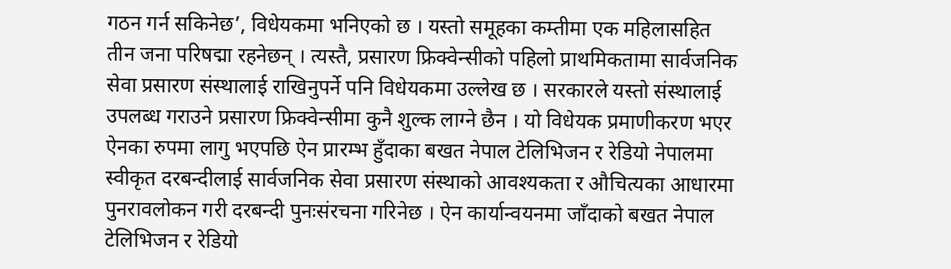गठन गर्न सकिनेछ’, विधेयकमा भनिएको छ । यस्तो समूहका कम्तीमा एक महिलासहित तीन जना परिषद्मा रहनेछन् । त्यस्तै, प्रसारण फ्रिक्वेन्सीको पहिलो प्राथमिकतामा सार्वजनिक सेवा प्रसारण संस्थालाई राखिनुपर्ने पनि विधेयकमा उल्लेख छ । सरकारले यस्तो संस्थालाई उपलब्ध गराउने प्रसारण फ्रिक्वेन्सीमा कुनै शुल्क लाग्ने छैन । यो विधेयक प्रमाणीकरण भएर ऐनका रुपमा लागु भएपछि ऐन प्रारम्भ हुँदाका बखत नेपाल टेलिभिजन र रेडियो नेपालमा स्वीकृत दरबन्दीलाई सार्वजनिक सेवा प्रसारण संस्थाको आवश्यकता र औचित्यका आधारमा पुनरावलोकन गरी दरबन्दी पुनःसंरचना गरिनेछ । ऐन कार्यान्वयनमा जाँदाको बखत नेपाल टेलिभिजन र रेडियो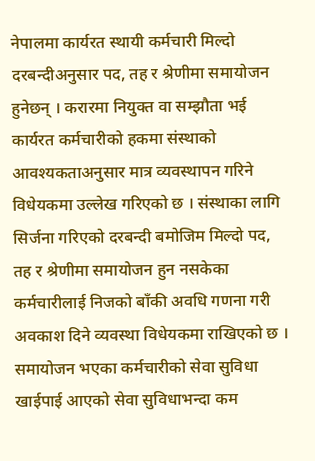नेपालमा कार्यरत स्थायी कर्मचारी मिल्दो दरबन्दीअनुसार पद, तह र श्रेणीमा समायोजन हुनेछन् । करारमा नियुक्त वा सम्झौता भई कार्यरत कर्मचारीको हकमा संस्थाको आवश्यकताअनुसार मात्र व्यवस्थापन गरिने विधेयकमा उल्लेख गरिएको छ । संस्थाका लागि सिर्जना गरिएको दरबन्दी बमोजिम मिल्दो पद, तह र श्रेणीमा समायोजन हुन नसकेका कर्मचारीलाई निजको बाँकी अवधि गणना गरी अवकाश दिने व्यवस्था विधेयकमा राखिएको छ । समायोजन भएका कर्मचारीको सेवा सुविधा खाईपाई आएको सेवा सुविधाभन्दा कम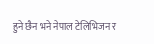हुने छैन भने नेपाल टेलिभिजन र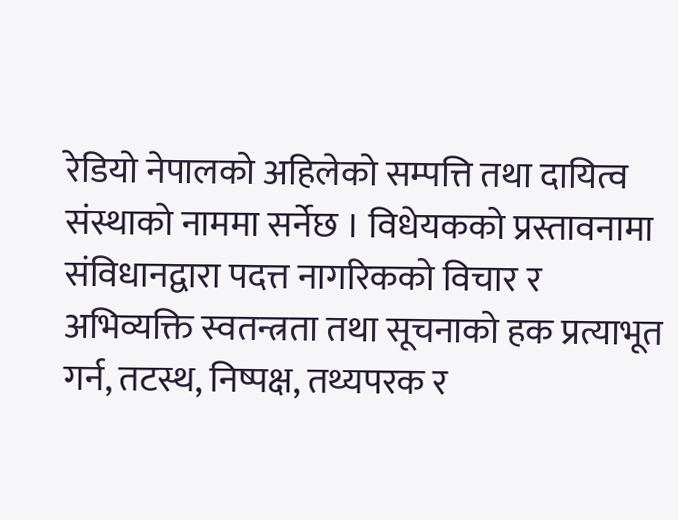रेडियो नेपालको अहिलेको सम्पत्ति तथा दायित्व संस्थाको नाममा सर्नेछ । विधेयकको प्रस्तावनामा संविधानद्वारा पदत्त नागरिकको विचार र अभिव्यक्ति स्वतन्त्रता तथा सूचनाको हक प्रत्याभूत गर्न, तटस्थ, निष्पक्ष, तथ्यपरक र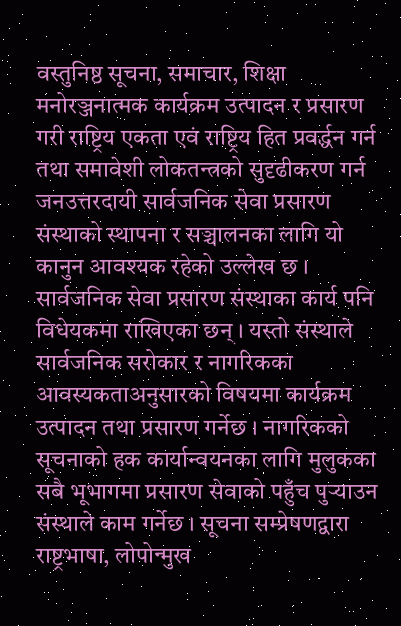वस्तुनिष्ठ सूचना, समाचार, शिक्षा मनोरञ्जनात्मक कार्यक्रम उत्पादन र प्रसारण गरी राष्ट्रिय एकता एवं राष्ट्रिय हित प्रवर्द्धन गर्न तथा समावेशी लोकतन्त्रको सुदृढीकरण गर्न जनउत्तरदायी सार्वजनिक सेवा प्रसारण संस्थाको स्थापना र सञ्चालनका लागि यो कानुन आवश्यक रहेको उल्लेख छ । सार्वजनिक सेवा प्रसारण संस्थाका कार्य पनि विधेयकमा राखिएका छन् । यस्तो संस्थाले सार्वजनिक सरोकार र नागरिकका आवस्यकताअनुसारको विषयमा कार्यक्रम उत्पादन तथा प्रसारण गर्नेछ । नागरिकको सूचनाको हक कार्यान्वयनका लागि मुलुकका सबै भूभागमा प्रसारण सेवाको पहुँच पुर्‍याउन संस्थाले काम गर्नेछ । सूचना सम्प्रेषणद्वारा राष्ट्रभाषा, लोपोन्मुख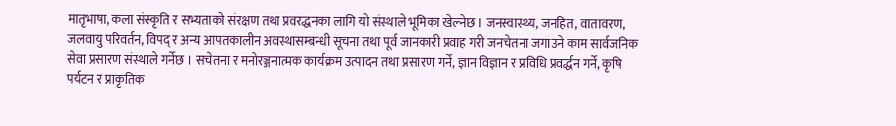मातृभाषा, कला संस्कृति र सभ्यताको संरक्षण तथा प्रवरद्धनका लागि यो संस्थाले भूमिका खेल्नेछ । जनस्वास्थ्य, जनहित, वातावरण, जलवायु परिवर्तन, विपद् र अन्य आपतकालीन अवस्थासम्बन्धी सूचना तथा पूर्व जानकारी प्रवाह गरी जनचेतना जगाउने काम सार्वजनिक सेवा प्रसारण संस्थाले गर्नेछ । सचेतना र मनोरञ्जनात्मक कार्यक्रम उत्पादन तथा प्रसारण गर्ने, ज्ञान विज्ञान र प्रविधि प्रवर्द्धन गर्ने, कृषि पर्यटन र प्राकृतिक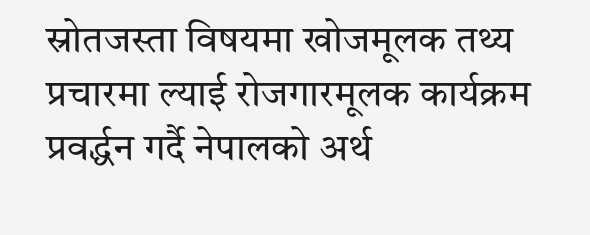स्रोतजस्ता विषयमा खोजमूलक तथ्य प्रचारमा ल्याई रोजगारमूलक कार्यक्रम प्रवर्द्धन गर्दै नेपालको अर्थ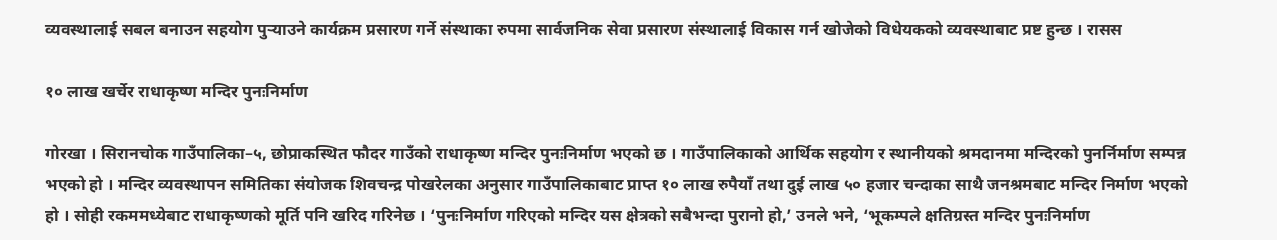व्यवस्थालाई सबल बनाउन सहयोग पुर्‍याउने कार्यक्रम प्रसारण गर्ने संस्थाका रुपमा सार्वजनिक सेवा प्रसारण संस्थालाई विकास गर्न खोजेको विधेयकको व्यवस्थाबाट प्रष्ट हुन्छ । रासस

१० लाख खर्चेर राधाकृष्ण मन्दिर पुनःनिर्माण

गोरखा । सिरानचोक गाउँपालिका–५, छोप्राकस्थित फौदर गाउँको राधाकृष्ण मन्दिर पुनःनिर्माण भएको छ । गाउँपालिकाको आर्थिक सहयोग र स्थानीयको श्रमदानमा मन्दिरको पुनर्निर्माण सम्पन्न भएको हो । मन्दिर व्यवस्थापन समितिका संयोजक शिवचन्द्र पोखरेलका अनुसार गाउँपालिकाबाट प्राप्त १० लाख रुपैयाँ तथा दुई लाख ५० हजार चन्दाका साथै जनश्रमबाट मन्दिर निर्माण भएको हो । सोही रकममध्येबाट राधाकृष्णको मूर्ति पनि खरिद गरिनेछ । ‘पुनःनिर्माण गरिएको मन्दिर यस क्षेत्रको सबैभन्दा पुरानो हो,’ उनले भने, ‘भूकम्पले क्षतिग्रस्त मन्दिर पुनःनिर्माण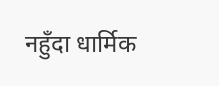नहुँदा धार्मिक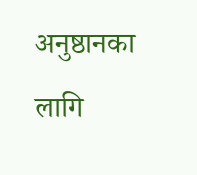अनुष्ठानका लागि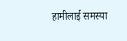हामीलाई समस्या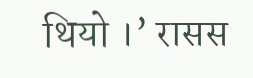थियो ।’ रासस